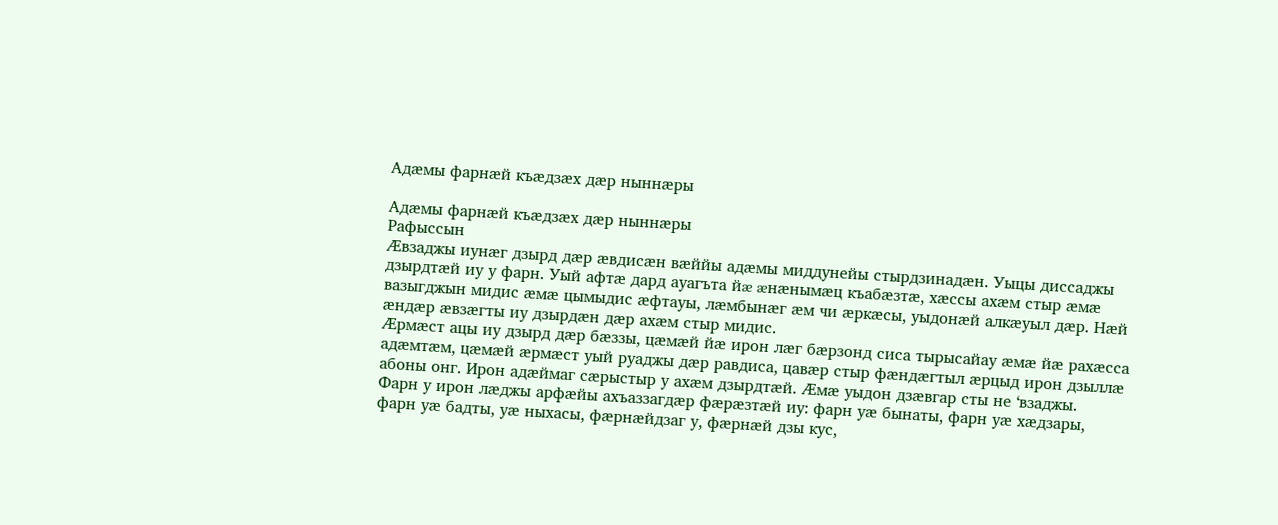Адæмы фарнæй къæдзæх дæр ныннæры

Адæмы фарнæй къæдзæх дæр ныннæры
Рафыссын
Æвзаджы иунæг дзырд дæр æвдисæн вæййы адæмы миддунейы стырдзинадæн. Уыцы диссаджы дзырдтæй иу у фарн. Уый афтæ дард ауагъта йæ æнæнымæц къабæзтæ, хæссы ахæм стыр æмæ вазыгджын мидис æмæ цымыдис æфтауы, лæмбынæг æм чи æркæсы, уыдонæй алкæуыл дæр. Нæй æндæр æвзæгты иу дзырдæн дæр ахæм стыр мидис.
Æрмæст ацы иу дзырд дæр бæззы, цæмæй йæ ирон лæг бæрзонд сиса тырысайау æмæ йæ рахæсса адæмтæм, цæмæй æрмæст уый руаджы дæр равдиса, цавæр стыр фæндæгтыл æрцыд ирон дзыллæ абоны онг. Ирон адæймаг сæрыстыр у ахæм дзырдтæй. Æмæ уыдон дзæвгар сты не ʻвзаджы.
Фарн у ирон лæджы арфæйы ахъаззагдæр фæрæзтæй иу: фарн уæ бынаты, фарн уæ хæдзары, фарн уæ бадты, уæ ныхасы, фæрнæйдзаг у, фæрнæй дзы кус,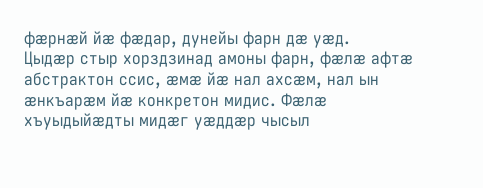фæрнæй йæ фæдар, дунейы фарн дæ уæд.
Цыдæр стыр хорздзинад амоны фарн, фæлæ афтæ абстрактон ссис, æмæ йæ нал ахсæм, нал ын æнкъарæм йæ конкретон мидис. Фæлæ хъуыдыйæдты мидæг уæддæр чысыл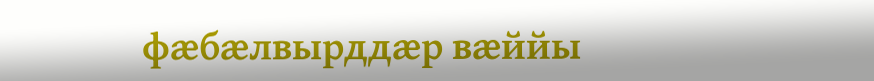фæбæлвырддæр вæййы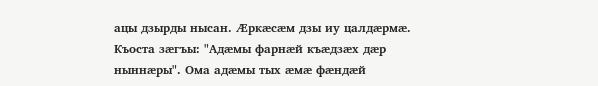ацы дзырды нысан. Æркæсæм дзы иу цалдæрмæ.
Къоста зæгъы: "Адæмы фарнæй къæдзæх дæр ныннæры". Ома адæмы тых æмæ фæндæй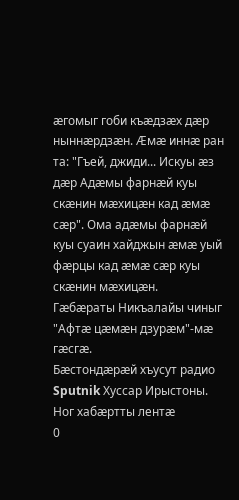æгомыг гоби къæдзæх дæр ныннæрдзæн. Æмæ иннæ ран та: "Гъей, джиди... Искуы æз дæр Адæмы фарнæй куы скæнин мæхицæн кад æмæ сæр". Ома адæмы фарнæй куы суаин хайджын æмæ уый фæрцы кад æмæ сæр куы скæнин мæхицæн.
Гæбæраты Никъалайы чиныг "Афтæ цæмæн дзурæм"-мæ гæсгæ.
Бæстондæрæй хъусут радио Sputnik Хуссар Ирыстоны.
Ног хабӕртты лентӕ
0